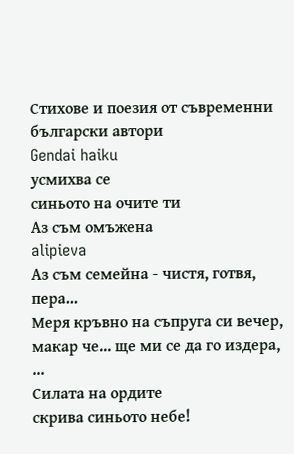Стихове и поезия от съвременни български автори
Gendai haiku
усмихва се
синьото на очите ти
Аз съм омъжена
alipieva
Аз съм семейна - чистя, готвя, пера...
Меря кръвно на съпруга си вечер,
макар че... ще ми се да го издера, ...
Силата на ордите
скрива синьото небе!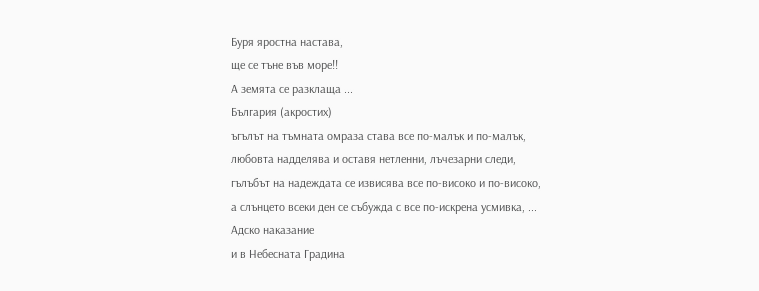Буря яростна настава,
ще се тъне във море!!
А земята се разклаща ...
България (акростих)
ъгълът на тъмната омраза става все по-малък и по-малък,
любовта надделява и оставя нетленни, лъчезарни следи,
гълъбът на надеждата се извисява все по-високо и по-високо,
а слънцето всеки ден се събужда с все по-искрена усмивка, ...
Адско наказание
и в Небесната Градина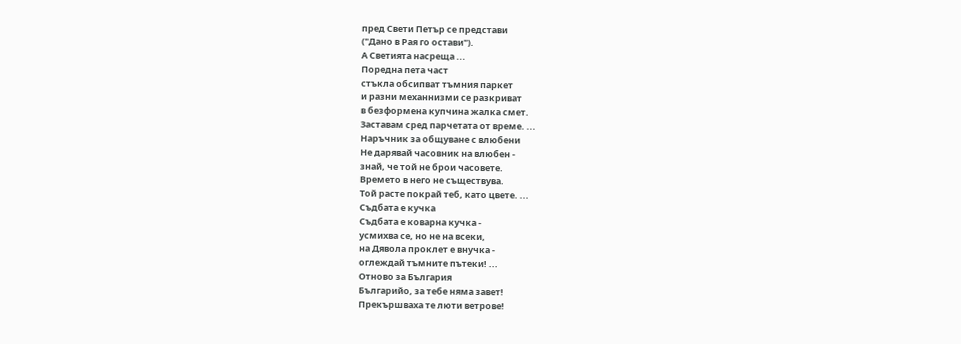пред Свети Петър се представи
("Дано в Рая го остави").
А Светията насреща ...
Поредна пета част
стъкла обсипват тъмния паркет
и разни механнизми се разкриват
в безформена купчина жалка смет.
Заставам сред парчетата от време. ...
Наръчник за общуване с влюбени
Не дарявай часовник на влюбен -
знай, че той не брои часовете.
Времето в него не съществува.
Той расте покрай теб, като цвете. ...
Съдбата е кучка
Съдбата е коварна кучка -
усмихва се, но не на всеки,
на Дявола проклет е внучка -
оглеждай тъмните пътеки! ...
Отново за България
Българийо, за тебе няма завет!
Прекършваха те люти ветрове!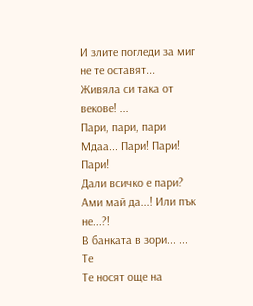И злите погледи за миг не те оставят...
Живяла си така от векове! ...
Пари, пари, пари
Мдаа... Пари! Пари! Пари!
Дали всичко е пари?
Ами май да...! Или пък не...?!
В банката в зори... ...
Те
Те носят още на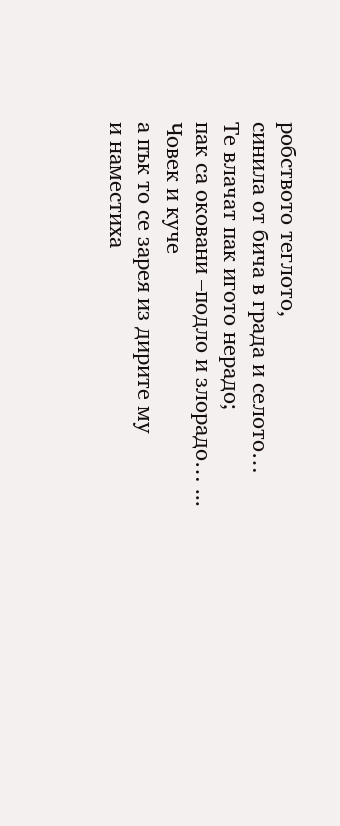робството теглото,
синила от бича в града и селото…
Те влачат пак игото нерадо;
пак са оковани –подло и злорадо… ...
Човек и куче
а пък то се зарея из дирите му
и наместиха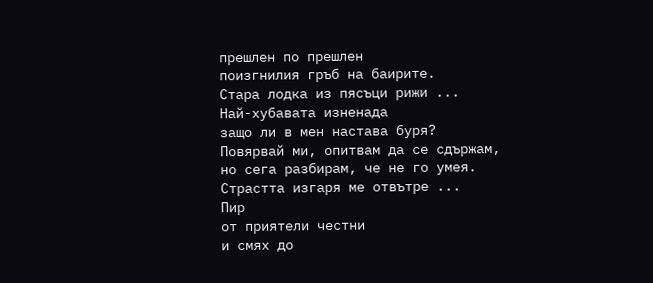прешлен по прешлен
поизгнилия гръб на баирите.
Стара лодка из пясъци рижи ...
Най-хубавата изненада
защо ли в мен настава буря?
Повярвай ми, опитвам да се сдържам,
но сега разбирам, че не го умея.
Страстта изгаря ме отвътре ...
Пир
от приятели честни
и смях до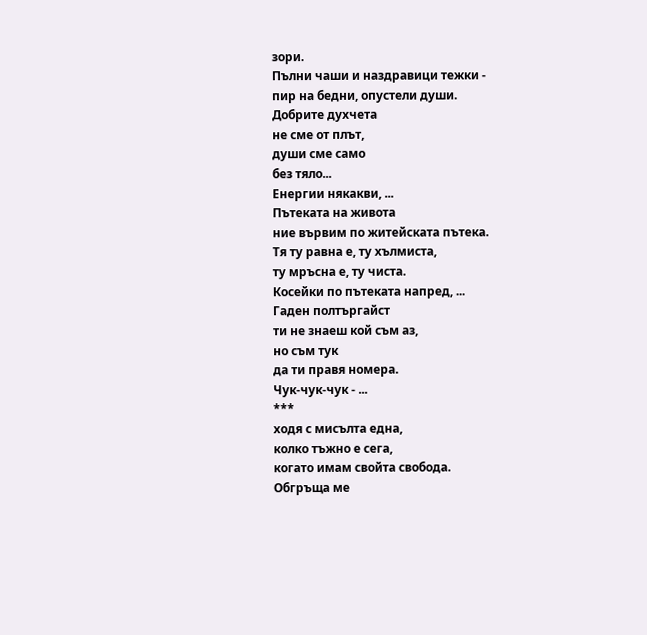зори.
Пълни чаши и наздравици тежки -
пир на бедни, опустели души.
Добрите духчета
не сме от плът,
души сме само
без тяло...
Енергии някакви, ...
Пътеката на живота
ние вървим по житейската пътека.
Тя ту равна е, ту хълмиста,
ту мръсна е, ту чиста.
Косейки по пътеката напред, ...
Гаден полтъргайст
ти не знаеш кой съм аз,
но съм тук
да ти правя номера.
Чук-чук-чук - ...
***
ходя с мисълта една,
колко тъжно е сега,
когато имам свойта свобода.
Обгръща ме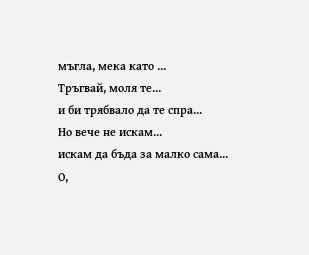мъгла, мека като ...
Тръгвай, моля те...
и би трябвало да те спра...
Но вече не искам...
искам да бъда за малко сама...
О,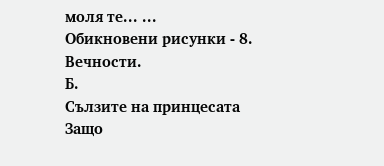моля те... ...
Обикновени рисунки - 8. Вечности.
Б.
Сълзите на принцесата
Защо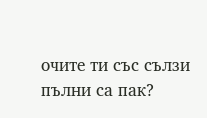очите ти със сълзи пълни са пак?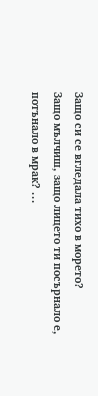Защо си се вгледала тихо в морето?
Защо мълчиш, защо лицето ти посърнало е,
потънало в мрак? ...